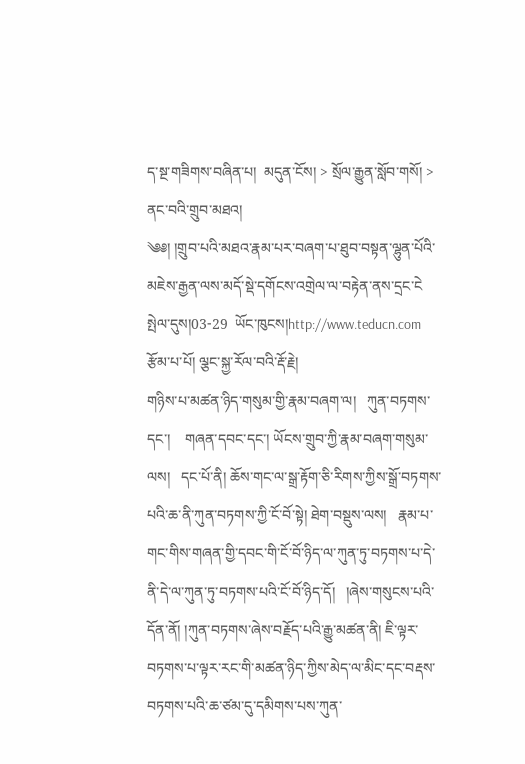ད་སྔ་གཟིགས་བཞིན་པ།  མདུན་ངོས། > སྲོལ་རྒྱུན་སློབ་གསོ། > ནང་བའི་གྲུབ་མཐའ།
༄༅། །གྲུབ་པའི་མཐའ་རྣམ་པར་བཞག་པ་ཐུབ་བསྟན་ལྷུན་པོའི་མཇེས་རྒྱན་ལས་མདོ་སྡེ་དགོངས་འགྲེལ་ལ་བརྟེན་ནས་དྲང་ངེ
སྤེལ་དུས།03-29  ཡོང་ཁུངས།http://www.teducn.com  རྩོམ་པ་པོ། ལྕང་སྐྱ་རོལ་བའི་རྡོ་རྗེ།
གཉིས་པ་མཚན་ཉིད་གསུམ་གྱི་རྣམ་བཞག་ལ།   ཀུན་བཏགས་དང་།    གཞན་དབང་དང་། ཡོངས་གྲུབ་ཀྱི་རྣམ་བཞག་གསུམ་ལས།   དང་པོ་ནི། ཆོས་གང་ལ་སྒྲ་རྟོག་ཅི་རིགས་ཀྱིས་སྒྲོ་བཏགས་པའི་ཆ་ནི་ཀུན་བཏགས་ཀྱི་ངོ་བོ་སྟེ། ཐེག་བསྡུས་ལས།   རྣམ་པ་གང་གིས་གཞན་གྱི་དབང་གི་ངོ་བོ་ཉིད་ལ་ཀུན་ཏུ་བཏགས་པ་དེ་ནི་དེ་ལ་ཀུན་ཏུ་བཏགས་པའི་ངོ་བོ་ཉིད་དོ།   །ཞེས་གསུངས་པའི་དོན་ནོ། །ཀུན་བཏགས་ཞེས་བརྗོད་པའི་རྒྱུ་མཚན་ནི། ཇི་ལྟར་བཏགས་པ་ལྟར་རང་གི་མཚན་ཉིད་ཀྱིས་མེད་ལ་མིང་དང་བརྡས་བཏགས་པའི་ཆ་ཙམ་དུ་དམིགས་པས་ཀུན་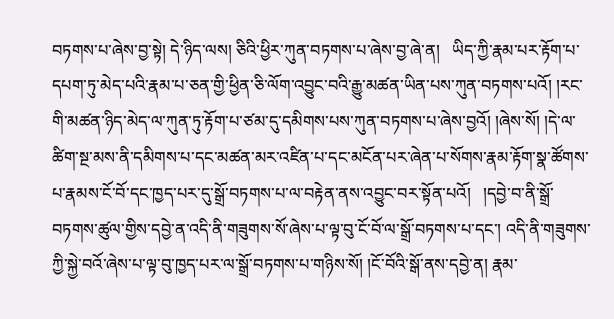བཏགས་པ་ཞེས་བྱ་སྟེ། དེ་ཉིད་ལས། ཅིའི་ཕྱིར་ཀུན་བཏགས་པ་ཞེས་བྱ་ཞེ་ན།   ཡིད་ཀྱི་རྣམ་པར་རྟོག་པ་དཔག་ཏུ་མེད་པའི་རྣམ་པ་ཅན་གྱི་ཕྱིན་ཅི་ལོག་འབྱུང་བའི་རྒྱུ་མཚན་ཡིན་པས་ཀུན་བཏགས་པའོ། །རང་གི་མཚན་ཉིད་མེད་ལ་ཀུན་ཏུ་རྟོག་པ་ཙམ་དུ་དམིགས་པས་ཀུན་བཏགས་པ་ཞེས་བྱའོ། །ཞེས་སོ། །དེ་ལ་ཚིག་སྔ་མས་ནི་དམིགས་པ་དང་མཚན་མར་འཛིན་པ་དང་མངོན་པར་ཞེན་པ་སོགས་རྣམ་རྟོག་སྣ་ཚོགས་པ་རྣམས་ངོ་བོ་དང་ཁྱད་པར་དུ་སྒྲོ་བཏགས་པ་ལ་བརྟེན་ནས་འབྱུང་བར་སྟོན་པའོ།   །དབྱེ་བ་ནི་སྒྲོ་བཏགས་ཚུལ་གྱིས་དབྱེ་ན་འདི་ནི་གཟུགས་སོ་ཞེས་པ་ལྟ་བུ་ངོ་བོ་ལ་སྒྲོ་བཏགས་པ་དང་། འདི་ནི་གཟུགས་ཀྱི་སྐྱེ་བའོ་ཞེས་པ་ལྟ་བུ་ཁྱད་པར་ལ་སྒྲོ་བཏགས་པ་གཉིས་སོ། །ངོ་བོའི་སྒོ་ནས་དབྱེ་ན། རྣམ་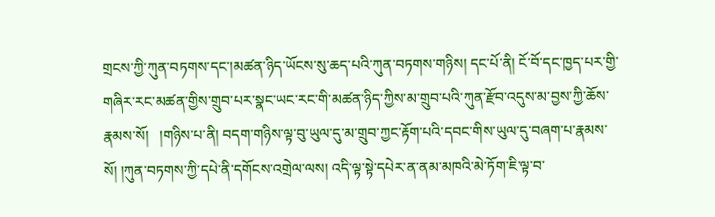གྲངས་ཀྱི་ཀུན་བཏགས་དང་།མཚན་ཉིད་ཡོངས་སུ་ཆད་པའི་ཀུན་བཏགས་གཉིས། དང་པོ་ནི། ངོ་བོ་དང་ཁྱད་པར་གྱི་གཞིར་རང་མཚན་གྱིས་གྲུབ་པར་སྣང་ཡང་རང་གི་མཚན་ཉིད་ཀྱིས་མ་གྲུབ་པའི་ཀུན་རྫོབ་འདུས་མ་བྱས་ཀྱི་ཆོས་རྣམས་སོ།   །གཉིས་པ་ནི། བདག་གཉིས་ལྟ་བུ་ཡུལ་དུ་མ་གྲུབ་ཀྱང་རྟོག་པའི་དབང་གིས་ཡུལ་དུ་བཞག་པ་རྣམས་སོ། །ཀུན་བཏགས་ཀྱི་དཔེ་ནི་དགོངས་འགྲེལ་ལས། འདི་ལྟ་སྟེ་དཔེར་ན་ནམ་མཁའི་མེ་ཏོག་ཇི་ལྟ་བ་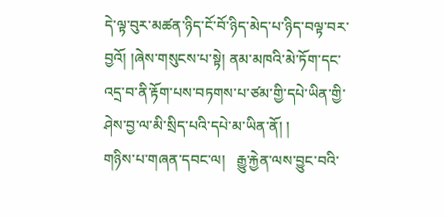དེ་ལྟ་བུར་མཚན་ཉིད་ངོ་བོ་ཉིད་མེད་པ་ཉིད་བལྟ་བར་བྱའོ། །ཞེས་གསུངས་པ་སྟེ། ནམ་མཁའི་མེ་ཏོག་དང་འདྲ་བ་ནི་རྟོག་པས་བཏགས་པ་ཙམ་གྱི་དཔེ་ཡིན་གྱི་ཤེས་བྱ་ལ་མི་སྲིད་པའི་དཔེ་མ་ཡིན་ནོ། །
གཉིས་པ་གཞན་དབང་ལ།   རྒྱུ་རྐྱེན་ལས་བྱུང་བའི་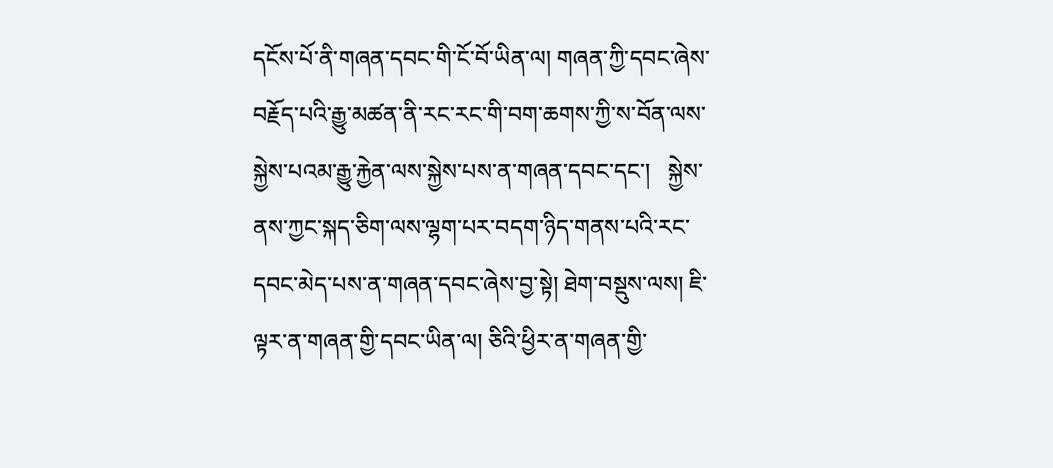དངོས་པོ་ནི་གཞན་དབང་གི་ངོ་བོ་ཡིན་ལ། གཞན་ཀྱི་དབང་ཞེས་བརྗོད་པའི་རྒྱུ་མཚན་ནི་རང་རང་གི་བག་ཆགས་ཀྱི་ས་བོན་ལས་སྐྱེས་པའམ་རྒྱུ་རྐྱེན་ལས་སྐྱེས་པས་ན་གཞན་དབང་དང་།   སྐྱེས་ནས་ཀྱང་སྐད་ཅིག་ལས་ལྷག་པར་བདག་ཉིད་གནས་པའི་རང་དབང་མེད་པས་ན་གཞན་དབང་ཞེས་བྱ་སྟེ། ཐེག་བསྡུས་ལས། ཇི་ལྟར་ན་གཞན་གྱི་དབང་ཡིན་ལ། ཅིའི་ཕྱིར་ན་གཞན་གྱི་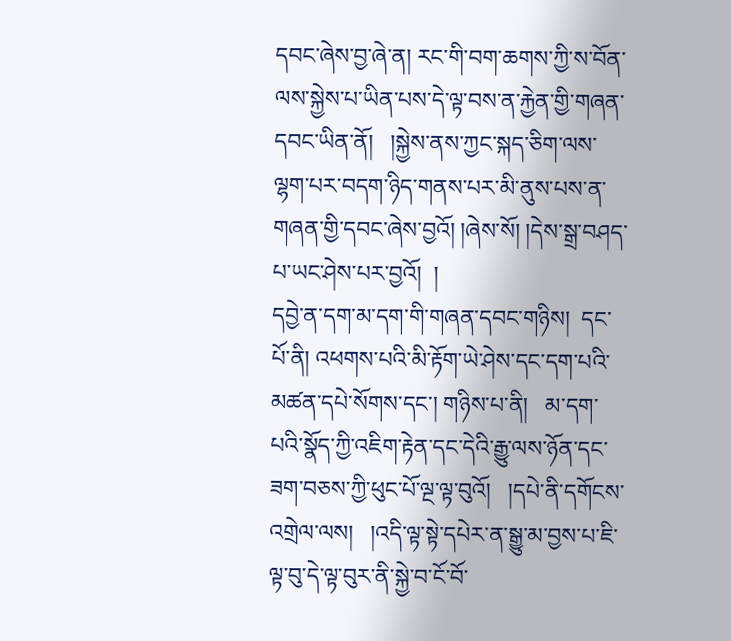དབང་ཞེས་བྱ་ཞེ་ན། རང་གི་བག་ཆགས་ཀྱི་ས་བོན་ལས་སྐྱེས་པ་ཡིན་པས་དེ་ལྟ་བས་ན་རྐྱེན་གྱི་གཞན་དབང་ཡིན་ནོ།   །སྐྱེས་ནས་ཀྱང་སྐད་ཅིག་ལས་ལྷག་པར་བདག་ཉིད་གནས་པར་མི་ནུས་པས་ན་གཞན་གྱི་དབང་ཞེས་བྱའོ། །ཞེས་སོ། །དེས་སྒྲ་བཤད་པ་ཡང་ཤེས་པར་བྱའོ།  །
དབྱེ་ན་དག་མ་དག་གི་གཞན་དབང་གཉིས།  དང་པོ་ནི། འཕགས་པའི་མི་རྟོག་ཡེ་ཤེས་དང་དག་པའི་མཚན་དཔེ་སོགས་དང་། གཉིས་པ་ནི།   མ་དག་པའི་སྣོད་ཀྱི་འཇིག་རྟེན་དང་དེའི་རྒྱུ་ལས་ཉོན་དང་ཟག་བཅས་ཀྱི་ཕུང་པོ་ལྔ་ལྟ་བུའོ།   །དཔེ་ནི་དགོངས་འགྲེལ་ལས།   །འདི་ལྟ་སྟེ་དཔེར་ན་སྒྱུ་མ་བྱས་པ་ཇི་ལྟ་བུ་དེ་ལྟ་བུར་ནི་སྐྱེ་བ་ངོ་བོ་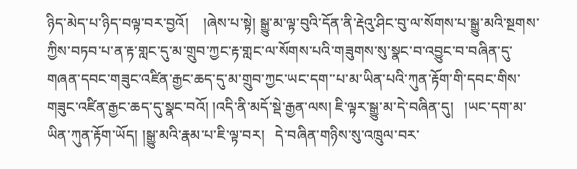ཉིད་མེད་པ་ཉིད་བལྟ་བར་བྱའོ།    །ཞེས་པ་སྟེ། སྒྱུ་མ་ལྟ་བུའི་དོན་ནི་རྡེའུ་ཤིང་བུ་ལ་སོགས་པ་སྒྱུ་མའི་སྔགས་ཀྱིས་བཏབ་པ་ན་རྟ་གླང་དུ་མ་གྲུབ་ཀྱང་རྟ་གླང་ལ་སོགས་པའི་གཟུགས་སུ་སྣང་བ་འབྱུང་བ་བཞིན་དུ་གཞན་དབང་གཟུང་འཛིན་རྒྱང་ཆད་དུ་མ་གྲུབ་ཀྱང་ཡང་དག་་པ་མ་ཡིན་པའི་ཀུན་རྟོག་གི་དབང་གིས་གཟུང་འཛིན་རྒྱང་ཆད་དུ་སྣང་བའོ། །འདི་ནི་མདོ་སྡེ་རྒྱན་ལས། ཇི་ལྟར་སྒྱུ་མ་དེ་བཞིན་དུ།   །ཡང་དག་མ་ཡིན་ཀུན་རྟོག་ཡོད། །སྒྱུ་མའི་རྣམ་པ་ཇི་ལྟ་བར།   དེ་བཞིན་གཉིས་སུ་འཁྲུལ་བར་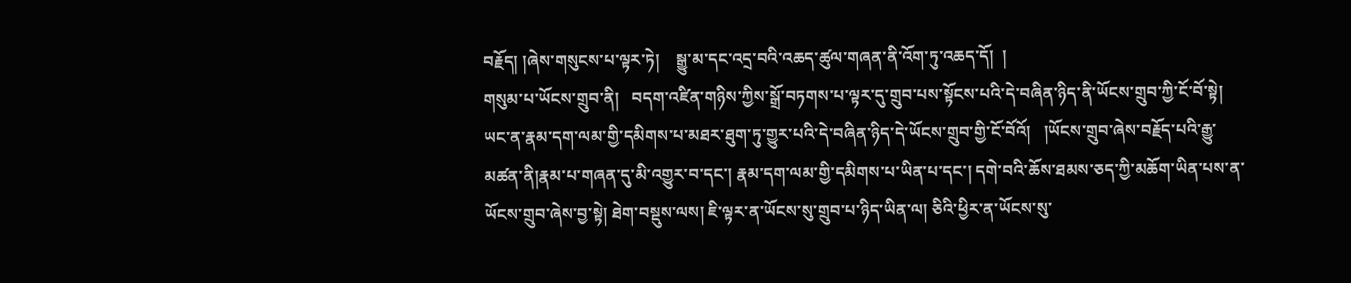བརྗོད། །ཞེས་གསུངས་པ་ལྟར་ཏེ།    སྒྱུ་མ་དང་འདྲ་བའི་འཆད་ཚུལ་གཞན་ནི་འོག་ཏུ་འཆད་དོ།  །
གསུམ་པ་ཡོངས་གྲུབ་ནི།   བདག་འཛིན་གཉིས་ཀྱིས་སྒྲོ་བཏགས་པ་ལྟར་དུ་གྲུབ་པས་སྟོངས་པའི་དེ་བཞིན་ཉིད་ནི་ཡོངས་གྲུབ་ཀྱི་ངོ་བོ་སྟེ། ཡང་ན་རྣམ་དག་ལམ་གྱི་དམིགས་པ་མཐར་ཐུག་ཏུ་གྱུར་པའི་དེ་བཞིན་ཉིད་དེ་ཡོངས་གྲུབ་གྱི་ངོ་བོའོ།   །ཡོངས་གྲུབ་ཞེས་བརྗོད་པའི་རྒྱུ་མཚན་ནི།རྣམ་པ་གཞན་དུ་མི་འགྱུར་བ་དང་། རྣམ་དག་ལམ་གྱི་དམིགས་པ་ཡིན་པ་དང་། དགེ་བའི་ཆོས་ཐམས་ཅད་ཀྱི་མཆོག་ཡིན་པས་ན་ཡོངས་གྲུབ་ཞེས་བྱ་སྟེ། ཐེག་བསྡུས་ལས། ཇི་ལྟར་ན་ཡོངས་སུ་གྲུབ་པ་ཉིད་ཡིན་ལ། ཅིའི་ཕྱིར་ན་ཡོངས་སུ་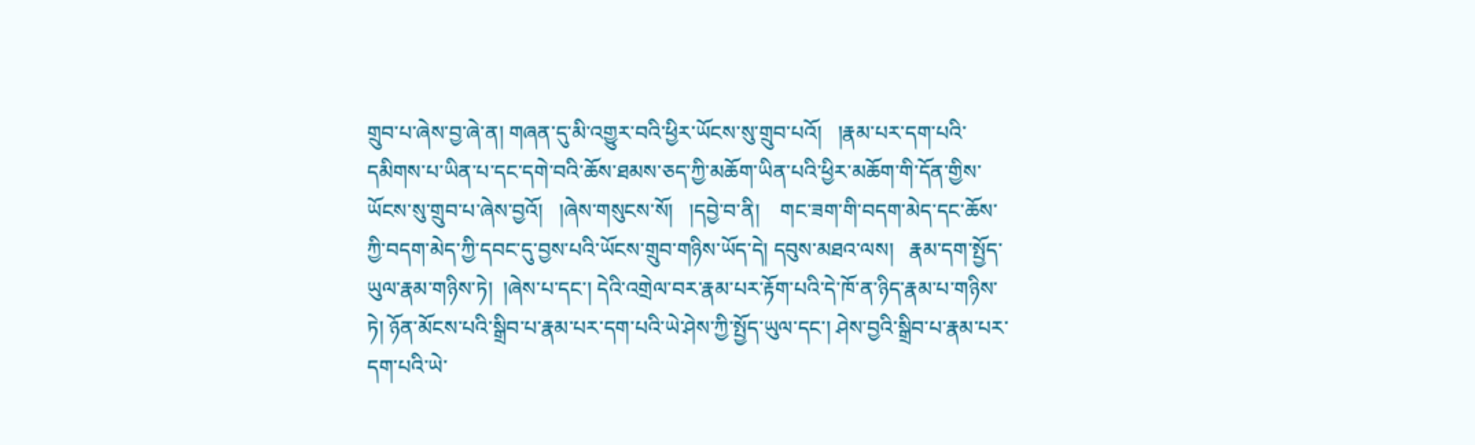གྲུབ་པ་ཞེས་བྱ་ཞེ་ན། གཞན་དུ་མི་འགྱུར་བའི་ཕྱིར་ཡོངས་སུ་གྲུབ་པའོ།   །རྣམ་པར་དག་པའི་དམིགས་པ་ཡིན་པ་དང་དགེ་བའི་ཆོས་ཐམས་ཅད་ཀྱི་མཆོག་ཡིན་པའི་ཕྱིར་མཆོག་གི་དོན་གྱིས་ཡོངས་སུ་གྲུབ་པ་ཞེས་བྱའོ།   །ཞེས་གསུངས་སོ།   །དབྱེ་བ་ནི།    གང་ཟག་གི་བདག་མེད་དང་ཆོས་ཀྱི་བདག་མེད་ཀྱི་དབང་དུ་བྱས་པའི་ཡོངས་གྲུབ་གཉིས་ཡོད་དེ། དབུས་མཐའ་ལས།   རྣམ་དག་སྤྱོད་ཡུལ་རྣམ་གཉིས་ཏེ།  །ཞེས་པ་དང་། དེའི་འགྲེལ་བར་རྣམ་པར་རྟོག་པའི་དེ་ཁོ་ན་ཉིད་རྣམ་པ་གཉིས་ཏེ། ཉོན་མོངས་པའི་སྒྲིབ་པ་རྣམ་པར་དག་པའི་ཡེ་ཤེས་ཀྱི་སྤྱོད་ཡུལ་དང་། ཤེས་བྱའི་སྒྲིབ་པ་རྣམ་པར་དག་པའི་ཡེ་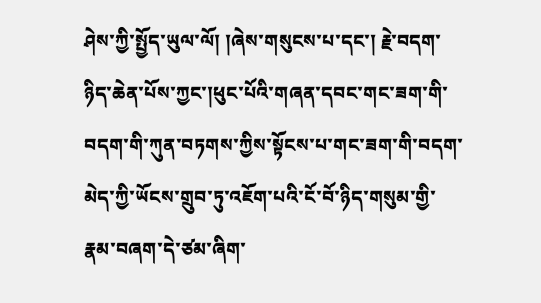ཤེས་ཀྱི་སྤྱོད་ཡུལ་ལོ། །ཞེས་གསུངས་པ་དང་། རྗེ་བདག་ཉིད་ཆེན་པོས་ཀྱང་།ཕུང་པོའི་གཞན་དབང་གང་ཟག་གི་བདག་གི་ཀུན་བཏགས་ཀྱིས་སྟོངས་པ་གང་ཟག་གི་བདག་མེད་ཀྱི་ཡོངས་གྲུབ་ཏུ་འཇོག་པའི་ངོ་བོ་ཉིད་གསུམ་གྱི་རྣམ་བཞག་དེ་ཙམ་ཞིག་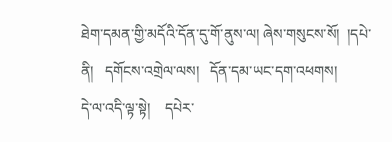ཐེག་དམན་གྱི་མདོའི་དོན་དུ་གོ་ནུས་ལ། ཞེས་གསུངས་སོ།  །དཔེ་ནི།   དགོངས་འགྲེལ་ལས།   དོན་དམ་ཡང་དག་འཕགས།
དེ་ལ་འདི་ལྟ་སྟེ།    དཔེར་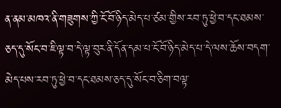ན་ནམ་མཁའ་ནི་གཟུགས་ཀྱི་ངོ་བོ་ཉིད་མེད་པ་ཙམ་གྱིས་རབ་ཏུ་ཕྱེ་བ་དང་ཐམས་ཅད་དུ་སོང་བ་ཇི་ལྟ་བ་དེ་ལྟ་བུར་ནི་དོན་དམ་པ་ངོ་བོ་ཉིད་མེད་པ་དེ་ལས་ཆོས་བདག་མེད་པས་རབ་ཏུ་ཕྱེ་བ་དང་ཐམས་ཅད་དུ་སོང་བ་ཅིག་བལྟ་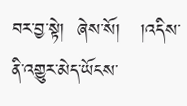བར་བྱ་སྟེ།  ཞེས་སོ།   །འདིས་ནི་འགྱུར་མེད་ཡོངས་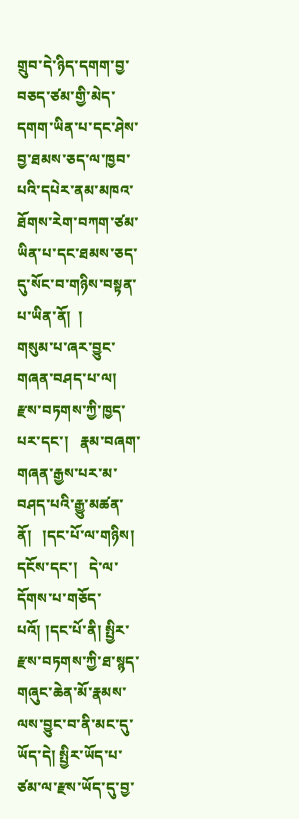གྲུབ་དེ་ཉིད་དགག་བྱ་བཅད་ཙམ་གྱི་མེད་དགག་ཡིན་པ་དང་ཤེས་བྱ་ཐམས་ཅད་ལ་ཁྱབ་པའི་དཔེར་ནམ་མཁའ་ཐོགས་རེག་བཀག་ཙམ་ཡིན་པ་དང་ཐམས་ཅད་དུ་སོང་བ་གཉིས་བསྟན་པ་ཡིན་ནོ།  །
གསུམ་པ་ཞར་བྱུང་གཞན་བཤད་པ་ལ། རྫས་བཏགས་ཀྱི་ཁྱད་པར་དང་།   རྣམ་བཞག་གཞན་རྒྱས་པར་མ་བཤད་པའི་རྒྱུ་མཚན་ནོ།   །དང་པོ་ལ་གཉིས། དངོས་དང་།   དེ་ལ་དོགས་པ་གཅོད་པའོ། །དང་པོ་ནི། སྤྱིར་རྫས་བཏགས་ཀྱི་ཐ་སྙད་གཞུང་ཆེན་མོ་རྣམས་ལས་བྱུང་བ་ནི་མང་དུ་ཡོད་དེ། སྤྱིར་ཡོད་པ་ཙམ་ལ་རྫས་ཡོད་དུ་བྱ་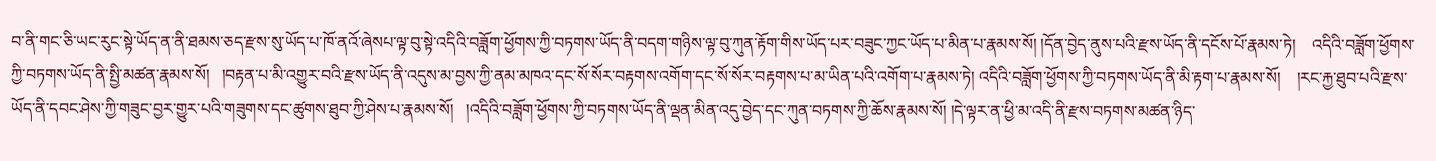བ་ནི་གང་ཅི་ཡང་རུང་སྟེ་ཡོད་ན་ནི་ཐམས་ཅད་རྫས་སུ་ཡོད་པ་ཁོ་ནའོ་ཞེསཔ་ལྟ་བུ་སྟེ་འདིའི་བཟློག་ཕྱོགས་ཀྱི་བཏགས་ཡོད་ནི་བདག་གཉིས་ལྟ་བུ་ཀུན་རྟོག་གིས་ཡོད་པར་བཟུང་ཀྱང་ཡོད་པ་མིན་པ་རྣམས་སོ། །དོན་བྱེད་ནུས་པའི་རྫས་ཡོད་ནི་དངོས་པོ་རྣམས་ཏེ།    འདིའི་བཟློག་ཕྱོགས་ཀྱི་བཏགས་ཡོད་ནི་སྤྱི་མཚན་རྣམས་སོ།   །བརྟན་པ་མི་འགྱུར་བའི་རྫས་ཡོད་ནི་འདུས་མ་བྱས་ཀྱི་ནམ་མཁའ་དང་སོ་སོར་བརྟགས་འགོག་དང་སོ་སོར་བརྟགས་པ་མ་ཡིན་པའི་འགོག་པ་རྣམས་ཏེ། འདིའི་བཟློག་ཕྱོགས་ཀྱི་བཏགས་ཡོད་ནི་མི་རྟག་པ་རྣམས་སོ།    །རང་རྐྱ་ཐུབ་པའི་རྫས་ཡོད་ནི་དབང་ཤེས་ཀྱི་གཟུང་བྱར་གྱུར་པའི་གཟུགས་དང་ཚུགས་ཐུབ་ཀྱི་ཤེས་པ་རྣམས་སོ།   །འདིའི་བཟློག་ཕྱོགས་ཀྱི་བཏགས་ཡོད་ནི་ལྡན་མིན་འདུ་བྱེད་དང་ཀུན་བཏགས་ཀྱི་ཆོས་རྣམས་སོ། །དེ་ལྟར་ན་ཕྱི་མ་འདི་ནི་རྫས་བཏགས་མཚན་ཉིད་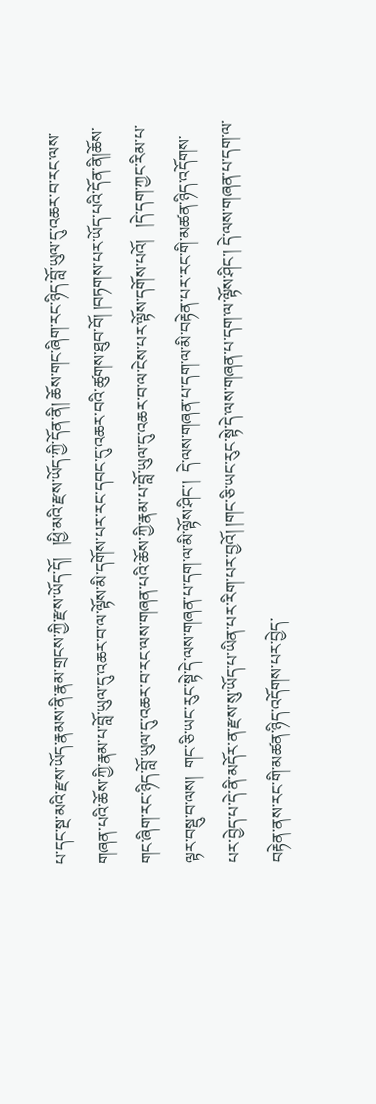པ་དང་སྔ་མའི་རྫས་ཡོད་རྣམས་ནི་རྣམ་གྲངས་ཀྱི་རྫས་ཡོད་དོ།   །ཕྱི་མའི་རྫས་ཡོད་ཀྱི་དོན་ནི། ཆོས་གང་ཞིག་རང་ཉིད་བློ་ཡུལ་དུ་འཆར་བ་རང་ལས་གཞན་པའི་ཆོས་ཀྱི་རྣམ་པ་བློ་ཡུལ་དུ་འཆར་བ་ལ་ལྟོས་མི་དགོས་པར་རང་དབང་དུ་འཆར་བའི་ཚུགས་ཐུབ་བོ། །བཏགས་པར་ཡོད་པའི་དོན་ནི།ཆོས་གང་ཞིག་རང་ཉིད་བློ་ཡུལ་དུ་འཆར་བ་རང་ལས་གཞན་པའི་ཆོས་ཀྱི་རྣམ་པ་བློ་ཡུལ་དུ་འཆར་བ་ལ་ངེས་པར་ལྟོས་དགོས་པའོ།   །དེ་དག་ཀྱང་རིམ་པ་ལྟར་བསྡུ་བ་ལས།  གང་ཅི་ཡང་རུང་སྟེ་དེ་ལས་གཞན་པ་དག་ལ་མི་ལྟོས་ཤིང་།  དེ་ལས་གཞན་པ་དག་ལ་མི་བརྟེན་པར་རང་གི་མཚན་ཉིད་འདོགས་པར་བྱེད་པ་དེ་ནི་མདོར་ན་རྫས་སུ་ཡོད་པ་ཡིན་པར་རིག་པར་བྱའོ། །གང་ཅི་ཡང་རུང་སྟེ་དེ་ལས་གཞན་པ་དག་ལ་ལྟོས་ཤིང་། དེ་ལས་གཞན་པ་དག་ལ་བརྟེན་ནས་རང་གི་མཚན་ཉིད་འདོགས་པར་བྱེད་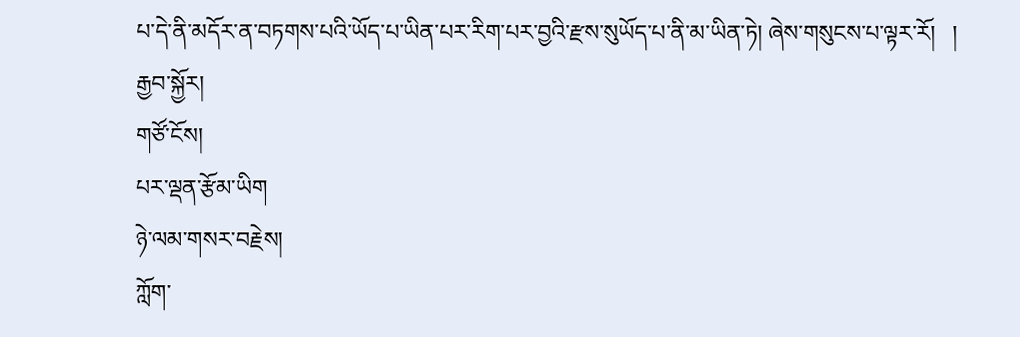པ་དེ་ནི་མདོར་ན་བཏགས་པའི་ཡོད་པ་ཡིན་པར་རིག་པར་བྱའི་རྫས་སུཡོད་པ་ནི་མ་ཡིན་ཏེ། ཞེས་གསུངས་པ་ལྟར་རོ།   །
རྒྱབ་སྐྱོར།
གཙོ་ངོས།
པར་ལྡན་རྩོམ་ཡིག
ཉེ་ལམ་གསར་བརྗེས།
ཀློག་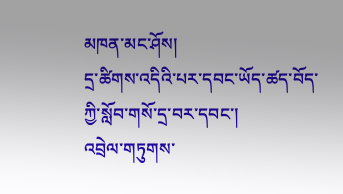མཁན་མང་ཤོས།
དྲ་ཚིགས་འདིའི་པར་དབང་ཡོད་ཚད་བོད་ཀྱི་སློབ་གསོ་དྲ་བར་དབང་།
འབྲེལ་གཏུགས་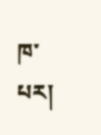ཁ་པར།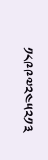༡༨༩༩༧༢༤༥༢༡༣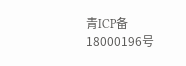青ICP备18000196号